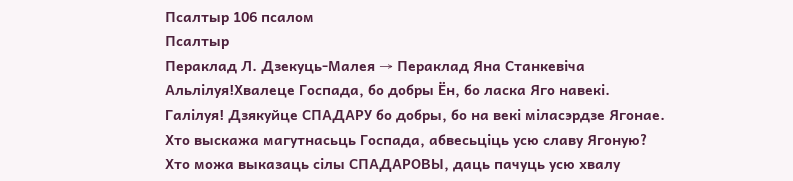Псалтыр 106 псалом
Псалтыр
Пераклад Л. Дзекуць-Малея → Пераклад Яна Станкевіча
Альлілуя!Хвалеце Госпада, бо добры Ён, бо ласка Яго навекі.
Галілуя! Дзякуйце СПАДАРУ бо добры, бо на векі міласэрдзе Ягонае.
Хто выскажа магутнасьць Госпада, абвесьціць усю славу Ягоную?
Хто можа выказаць сілы СПАДАРОВЫ, даць пачуць усю хвалу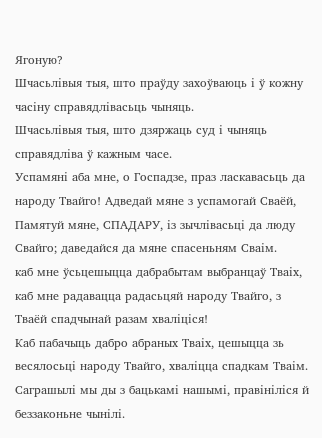Ягоную?
Шчасьлівыя тыя, што праўду захоўваюць і ў кожну часіну справядлівасьць чыняць.
Шчасьлівыя тыя, што дзяржаць суд і чыняць справядліва ў кажным часе.
Успамяні аба мне, о Госпадзе, праз ласкавасьць да народу Твайго! Адведай мяне з успамогай Сваёй,
Памятуй мяне, СПАДАРУ, із зычлівасьці да люду Свайго; даведайся да мяне спасеньням Сваім.
каб мне ўсьцешыцца дабрабытам выбранцаў Тваіх, каб мне радавацца радасьцяй народу Твайго, з Тваёй спадчынай разам хваліціся!
Каб пабачыць дабро абраных Тваіх, цешыцца зь весялосьці народу Твайго, хваліцца спадкам Тваім.
Саграшылі мы ды з бацькамі нашымі, правініліся й беззаконьне чынілі.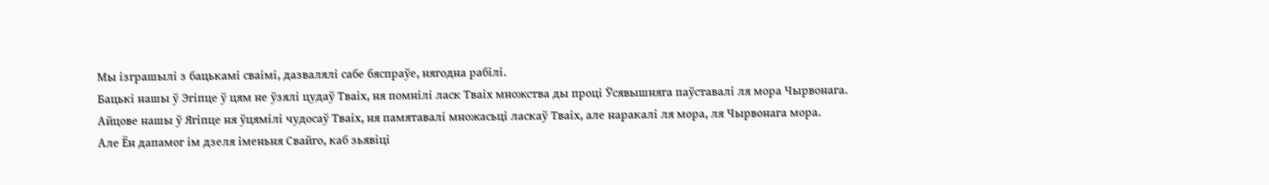Мы ізграшылі з бацькамі сваімі, дазвалялі сабе бяспраўе, нягодна рабілі.
Бацькі нашы ў Эгіпце ў цям не ўзялі цудаў Тваіх, ня помнілі ласк Тваіх множства ды проці Ўсявышняга паўставалі ля мора Чырвонага.
Айцове нашы ў Ягіпце ня ўцямілі чудосаў Тваіх, ня памятавалі множасьці ласкаў Тваіх, але наракалі ля мора, ля Чырвонага мора.
Але Ён дапамог ім дзеля іменьня Свайго, каб зьявіці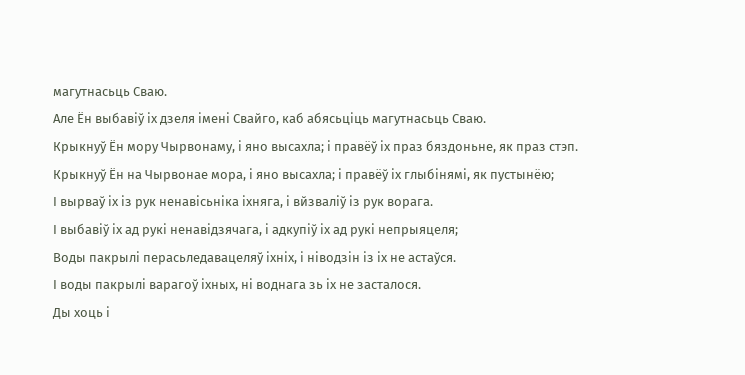магутнасьць Сваю.
Але Ён выбавіў іх дзеля імені Свайго, каб абясьціць магутнасьць Сваю.
Крыкнуў Ён мору Чырвонаму, і яно высахла; і правёў іх праз бяздоньне, як праз стэп.
Крыкнуў Ён на Чырвонае мора, і яно высахла; і правёў іх глыбінямі, як пустынёю;
І вырваў іх із рук ненавісьніка іхняга, і вйзваліў із рук ворага.
І выбавіў іх ад рукі ненавідзячага, і адкупіў іх ад рукі непрыяцеля;
Воды пакрылі перасьледавацеляў іхніх, і ніводзін із іх не астаўся.
І воды пакрылі варагоў іхных, ні воднага зь іх не засталося.
Ды хоць і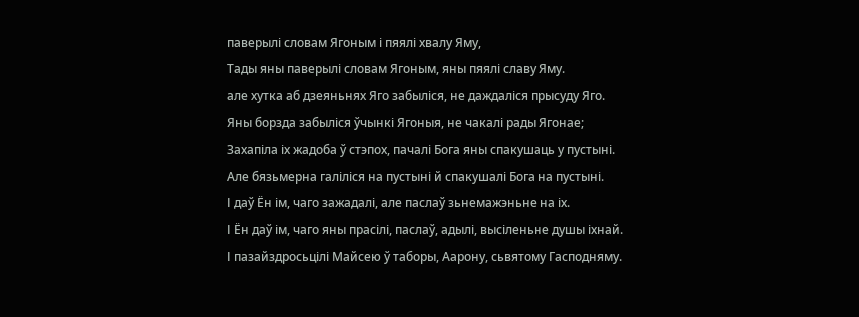паверылі словам Ягоным і пяялі хвалу Яму,
Тады яны паверылі словам Ягоным, яны пяялі славу Яму.
але хутка аб дзеяньнях Яго забыліся, не даждаліся прысуду Яго.
Яны борзда забыліся ўчынкі Ягоныя, не чакалі рады Ягонае;
Захапіла іх жадоба ў стэпох, пачалі Бога яны спакушаць у пустыні.
Але бязьмерна галіліся на пустыні й спакушалі Бога на пустыні.
І даў Ён ім, чаго зажадалі, але паслаў зьнемажэньне на іх.
І Ён даў ім, чаго яны прасілі, паслаў, адылі, высіленьне душы іхнай.
І пазайздросьцілі Майсею ў таборы, Аарону, сьвятому Гасподняму.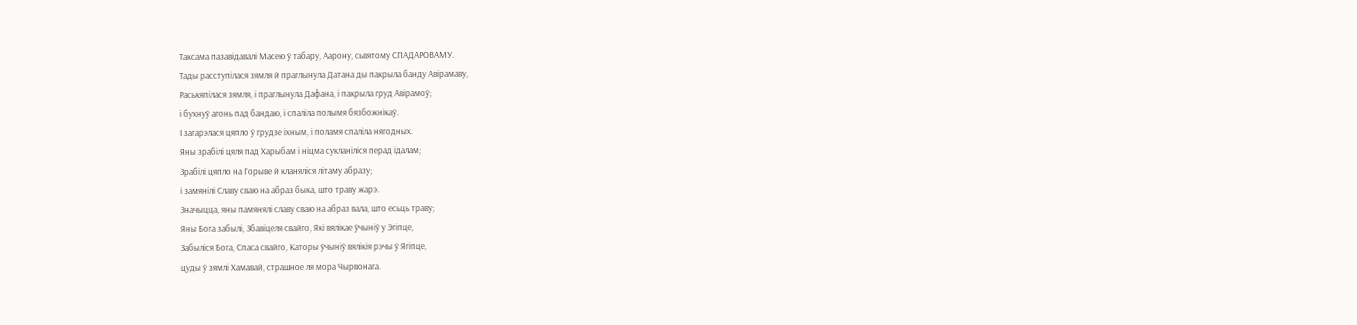Таксама пазавідавалі Масею ў табару, Аарону, сьвятому СПАДАРОВАМУ.
Тады расступілася зямля й праглынула Датана ды пакрыла банду Авірамаву,
Раськяпілася зямля, і праглынула Дафана, і пакрыла груд Авірамоў;
і бухнуў агонь пад бандаю, і спаліла полымя бязбожнікаў.
І загарэлася цяпло ў грудзе іхным, і поламя спаліла нягодных.
Яны зрабілі цяля пад Харыбам і ніцма сукланіліся перад ідалам;
Зрабілі цяпло на Горыве й кланяліся літаму абразу;
і замянілі Славу сваю на абраз быка, што траву жарэ.
Значыцца, яны памянялі славу сваю на абраз вала, што есьць траву;
Яны Бога забылі, Збавіцеля свайго, Які вялікае ўчыніў у Эгіпце,
Забыліся Бога, Спаса свайго, Каторы ўчыніў вялікія рэчы ў Ягіпце,
цуды ў зямлі Хамавай, страшное ля мора Чырвонага.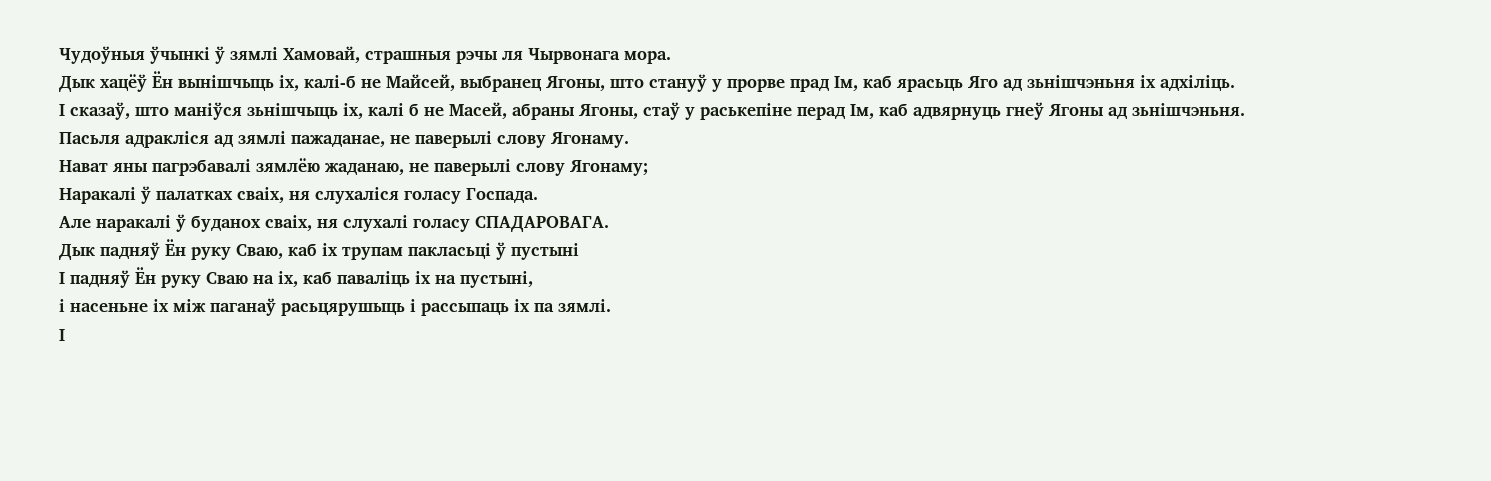Чудоўныя ўчынкі ў зямлі Хамовай, страшныя рэчы ля Чырвонага мора.
Дык хацёў Ён вынішчыць іх, калі-б не Майсей, выбранец Ягоны, што стануў у прорве прад Ім, каб ярасьць Яго ад зьнішчэньня іх адхіліць.
І сказаў, што маніўся зьнішчыць іх, калі б не Масей, абраны Ягоны, стаў у раськепіне перад Ім, каб адвярнуць гнеў Ягоны ад зьнішчэньня.
Пасьля адракліся ад зямлі пажаданае, не паверылі слову Ягонаму.
Нават яны пагрэбавалі зямлёю жаданаю, не паверылі слову Ягонаму;
Наракалі ў палатках сваіх, ня слухаліся голасу Госпада.
Але наракалі ў буданох сваіх, ня слухалі голасу СПАДАРОВАГА.
Дык падняў Ён руку Сваю, каб іх трупам пакласьці ў пустыні
І падняў Ён руку Сваю на іх, каб паваліць іх на пустыні,
і насеньне іх між паганаў расьцярушыць і рассыпаць іх па зямлі.
І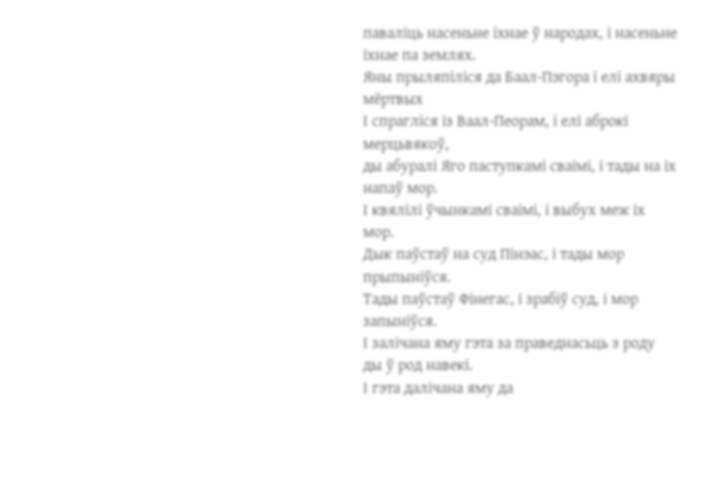паваліць насеньне іхнае ў народах, і насеньне іхнае па землях.
Яны прыляпіліся да Баал-Пэгора і елі ахвяры мёртвых
І спрагліся із Ваал-Пеорам, і елі аброкі мерцьвякоў,
ды абуралі Яго паступкамі сваімі, і тады на іх напаў мор.
І квялілі ўчынкамі сваімі, і выбух меж іх мор.
Дык паўстаў на суд Пінэас, і тады мор прыпыніўся.
Тады паўстаў Фінегас, і зрабіў суд, і мор запыніўся.
І залічана яму гэта за праведнасьць з роду ды ў род навекі.
І гэта далічана яму да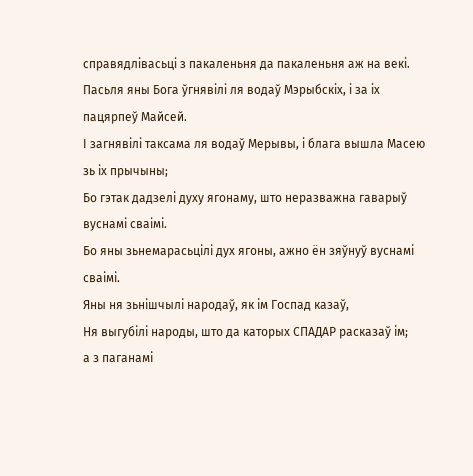справядлівасьці з пакаленьня да пакаленьня аж на векі.
Пасьля яны Бога ўгнявілі ля водаў Мэрыбскіх, і за іх пацярпеў Майсей.
І загнявілі таксама ля водаў Мерывы, і блага вышла Масею зь іх прычыны;
Бо гэтак дадзелі духу ягонаму, што неразважна гаварыў вуснамі сваімі.
Бо яны зьнемарасьцілі дух ягоны, ажно ён зяўнуў вуснамі сваімі.
Яны ня зьнішчылі народаў, як ім Госпад казаў,
Ня выгубілі народы, што да каторых СПАДАР расказаў ім;
а з паганамі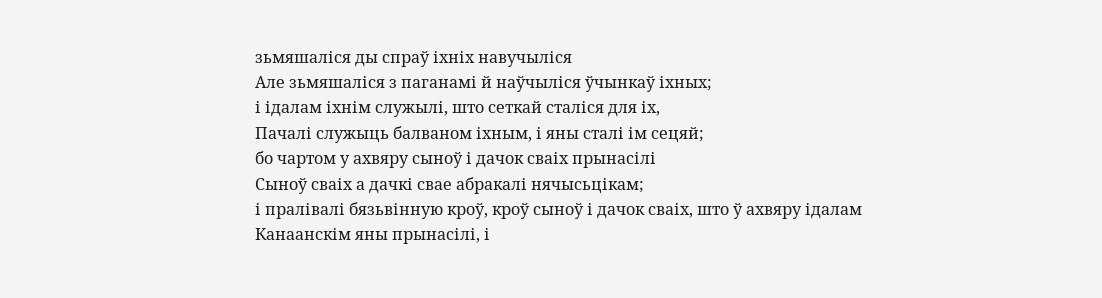зьмяшаліся ды спраў іхніх навучыліся
Але зьмяшаліся з паганамі й наўчыліся ўчынкаў іхных;
і ідалам іхнім служылі, што сеткай сталіся для іх,
Пачалі служыць балваном іхным, і яны сталі ім сецяй;
бо чартом у ахвяру сыноў і дачок сваіх прынасілі
Сыноў сваіх а дачкі свае абракалі нячысьцікам;
і пралівалі бязьвінную кроў, кроў сыноў і дачок сваіх, што ў ахвяру ідалам Канаанскім яны прынасілі, і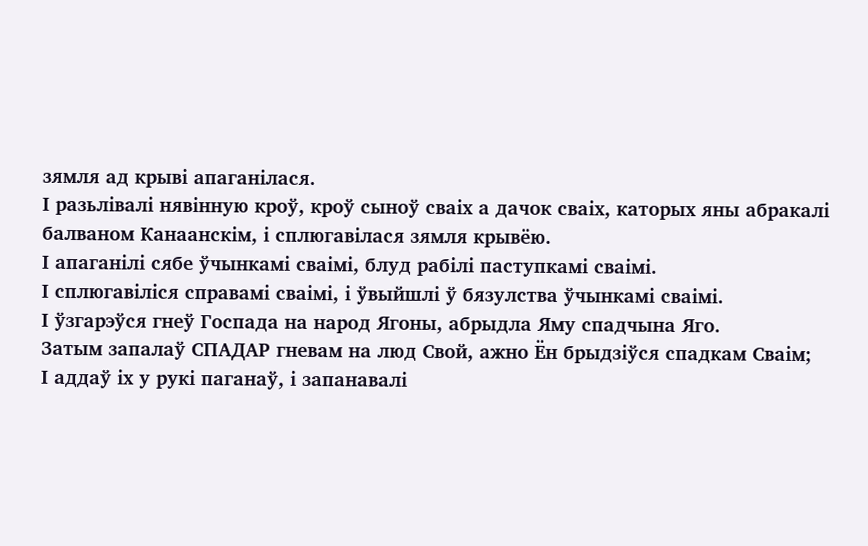зямля ад крыві апаганілася.
І разьлівалі нявінную кроў, кроў сыноў сваіх а дачок сваіх, каторых яны абракалі балваном Канаанскім, і сплюгавілася зямля крывёю.
І апаганілі сябе ўчынкамі сваімі, блуд рабілі паступкамі сваімі.
І сплюгавіліся справамі сваімі, і ўвыйшлі ў бязулства ўчынкамі сваімі.
І ўзгарэўся гнеў Госпада на народ Ягоны, абрыдла Яму спадчына Яго.
Затым запалаў СПАДАР гневам на люд Свой, ажно Ён брыдзіўся спадкам Сваім;
І аддаў іх у рукі паганаў, і запанавалі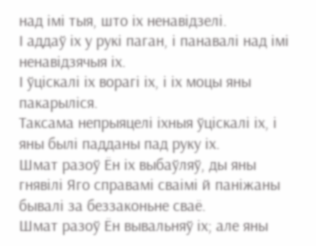над імі тыя, што іх ненавідзелі.
І аддаў іх у рукі паган, і панавалі над імі ненавідзячыя іх.
І ўціскалі іх ворагі іх, і іх моцы яны пакарыліся.
Таксама непрыяцелі іхныя ўціскалі іх, і яны былі падданы пад руку іх.
Шмат разоў Ён іх выбаўляў, ды яны гнявілі Яго справамі сваімі й паніжаны бывалі за беззаконьне сваё.
Шмат разоў Ён вывальняў іх; але яны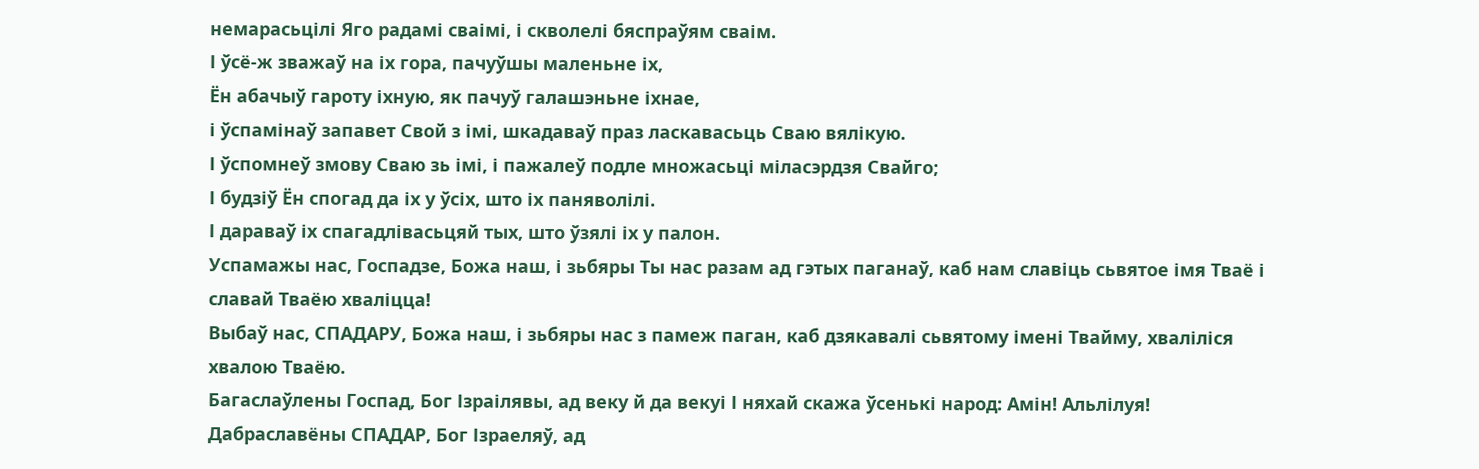немарасьцілі Яго радамі сваімі, і скволелі бяспраўям сваім.
І ўсё-ж зважаў на іх гора, пачуўшы маленьне іх,
Ён абачыў гароту іхную, як пачуў галашэньне іхнае,
і ўспамінаў запавет Свой з імі, шкадаваў праз ласкавасьць Сваю вялікую.
І ўспомнеў змову Сваю зь імі, і пажалеў подле множасьці міласэрдзя Свайго;
І будзіў Ён спогад да іх у ўсіх, што іх паняволілі.
І дараваў іх спагадлівасьцяй тых, што ўзялі іх у палон.
Успамажы нас, Госпадзе, Божа наш, і зьбяры Ты нас разам ад гэтых паганаў, каб нам славіць сьвятое імя Тваё і славай Тваёю хваліцца!
Выбаў нас, СПАДАРУ, Божа наш, і зьбяры нас з памеж паган, каб дзякавалі сьвятому імені Твайму, хваліліся хвалою Тваёю.
Багаслаўлены Госпад, Бог Ізраілявы, ад веку й да векуі І няхай скажа ўсенькі народ: Амін! Альлілуя!
Дабраславёны СПАДАР, Бог Ізраеляў, ад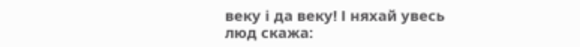веку і да веку! І няхай увесь люд скажа: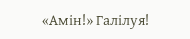«Амін!» Галілуя!